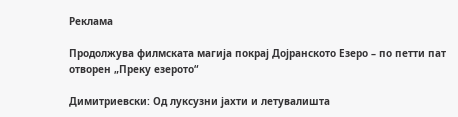Реклама

Продолжува филмската магија покрај Дојранското Езеро – по петти пат отворен „Преку езерото“

Димитриевски: Од луксузни јахти и летувалишта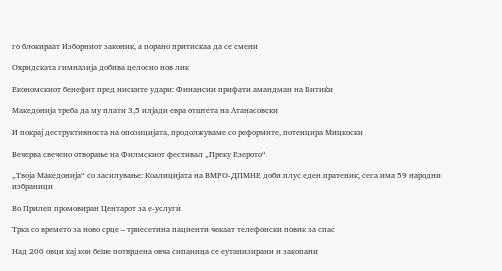го блокираат Изборниот законик, а порано притискаа да се смени

Охридската гимназија добива целосно нов лик

Економскиот бенефит пред ниските удари: Финансии прифати амандман на Битиќи

Македонија треба да му плати 3,5 илјади евра отштета на Атанасовски

И покрај деструктивноста на опозицијата, продолжуваме со реформите, потенцира Мицкоски

Вечерва свечено отворање на Филмскиот фестивал „Преку Езерото“

„Твоја Македонија“ со засилување: Коалицијата на ВМРО-ДПМНЕ доби плус еден пратеник, сега има 59 народни избраници

Во Прилеп промовиран Центарот за е-услуги

Трка со времето за ново срце – триесетина пациенти чекаат телефонски повик за спас

Над 200 овци кај кои беше потврдена овча сипаница се еутанизирани и закопани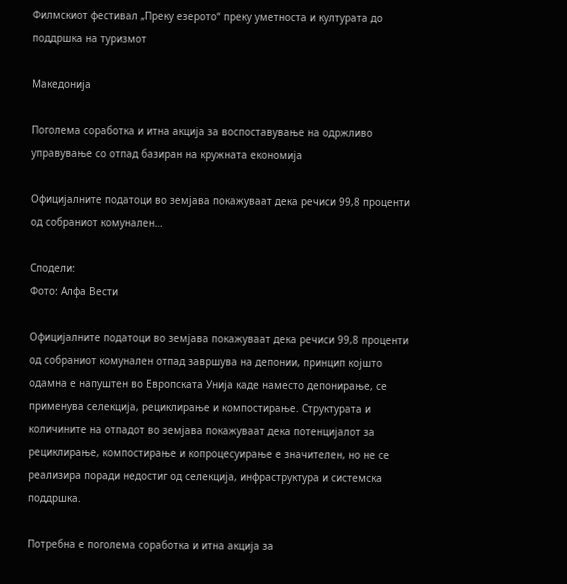Филмскиот фестивал „Преку езерото“ преку уметноста и културата до поддршка на туризмот

Македонија

Поголема соработка и итна акција за воспоставување на одржливо управување со отпад базиран на кружната економија

Oфицијалните податоци во земјава покажуваат дека речиси 99,8 проценти од собраниот комунален…

Сподели:
Фото: Алфа Вести

Oфицијалните податоци во земјава покажуваат дека речиси 99,8 проценти од собраниот комунален отпад завршува на депонии, принцип којшто одамна е напуштен во Европската Унија каде наместо депонирање, се применува селекција, рециклирање и компостирање. Структурата и количините на отпадот во земјава покажуваат дека потенцијалот за рециклирање, компостирање и копроцесуирање е значителен, но не се реализира поради недостиг од селекција, инфраструктура и системска поддршка.

Потребна е поголема соработка и итна акција за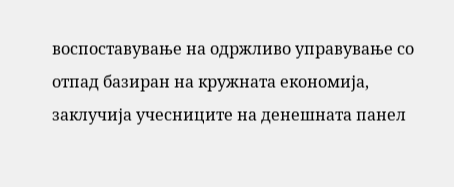воспоставување на одржливо управување со отпад базиран на кружната економија, заклучија учесниците на денешната панел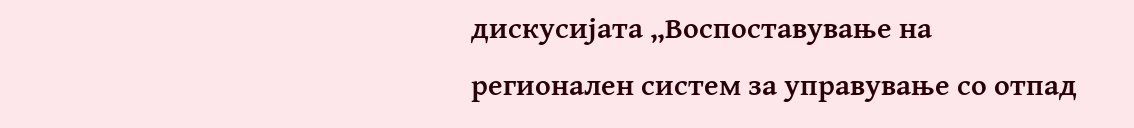дискусијата „Воспоставување на регионален систем за управување со отпад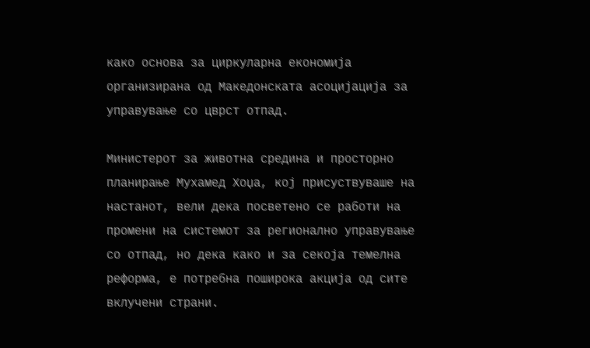како основа за циркуларна економија организирана од Македонската асоцијација за управување со цврст отпад.

Министерот за животна средина и просторно планирање Мухамед Хоџа, кој присуствуваше на настанот, вели дека посветено се работи на промени на системот за регионално управување со отпад, но дека како и за секоја темелна реформа, е потребна поширока акција од сите вклучени страни.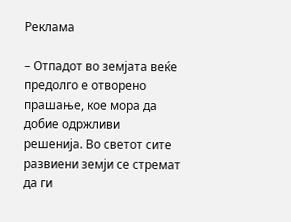Реклама

– Отпадот во земјата веќе предолго е отворено прашање, кое мора да добие одржливи решенија. Во светот сите развиени земји се стремат да ги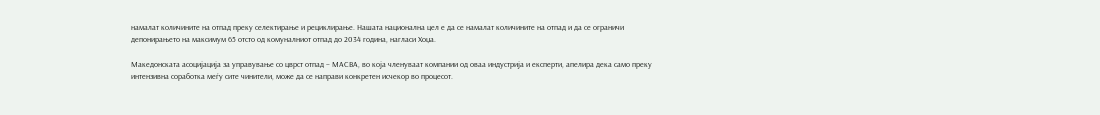намалат количините на отпад преку селектирање и рециклирање. Нашата национална цел е да се намалат количините на отпад и да се ограничи депонирањето на максимум 65 отсто од комуналниот отпад до 2034 година, нагласи Хоџа.

Македонската асоцијација за управување со цврст отпад – МАСВА, во која членуваат компании од оваа индустрија и експерти, апелира дека само преку интензивна соработка меѓу сите чинители, може да се направи конкретен исчекор во процесот.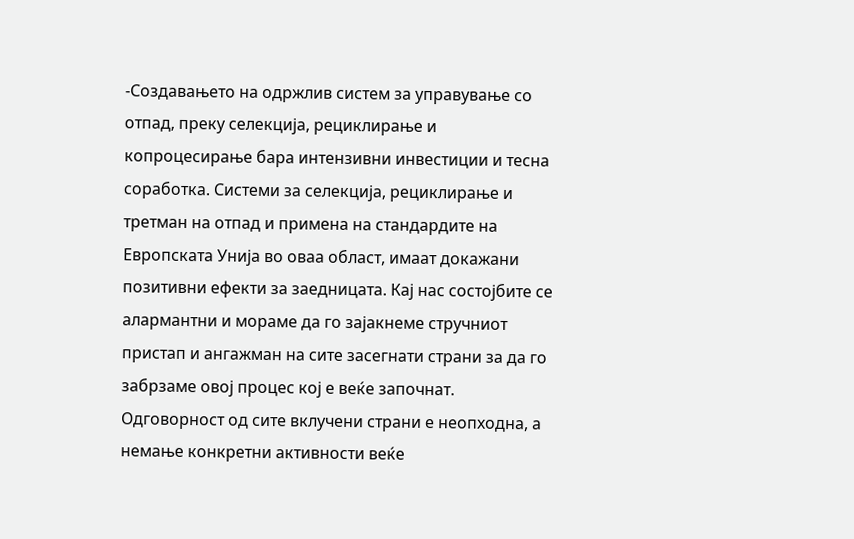-Создавањето на одржлив систем за управување со отпад, преку селекција, рециклирање и копроцесирање бара интензивни инвестиции и тесна соработка. Системи за селекција, рециклирање и третман на отпад и примена на стандардите на Европската Унија во оваа област, имаат докажани позитивни ефекти за заедницата. Кај нас состојбите се алармантни и мораме да го зајакнеме стручниот пристап и ангажман на сите засегнати страни за да го забрзаме овој процес кој е веќе започнат. Одговорност од сите вклучени страни е неопходна, а немање конкретни активности веќе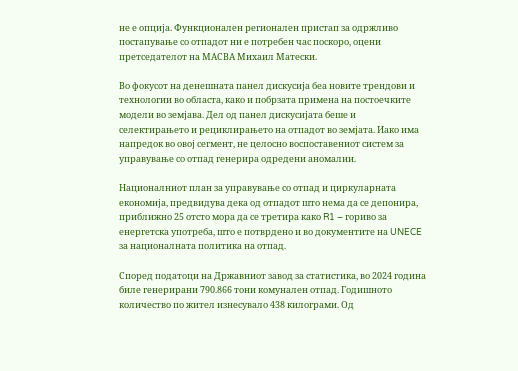не е опција. Функционален регионален пристап за одржливо постапување со отпадот ни е потребен час поскоро, оцени претседателот на МАСВА Михаил Матески.

Во фокусот на денешната панел дискусија беа новите трендови и технологии во областа, како и побрзата примена на постоечките модели во земјава. Дел од панел дискусијата беше и селектирањето и рециклирањето на отпадот во земјата. Иако има напредок во овој сегмент, не целосно воспоставениот систем за управување со отпад генерира одредени аномалии.

Националниот план за управување со отпад и циркуларната економија, предвидува дека од отпадот што нема да се депонира, приближно 25 отсто мора да се третира како R1 – гориво за енергетска употреба, што е потврдено и во документите на UNECE за националната политика на отпад.

Според податоци на Државниот завод за статистика, во 2024 година биле генерирани 790.866 тони комунален отпад. Годишното количество по жител изнесувало 438 килограми. Од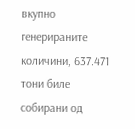вкупно генерираните количини, 637.471 тони биле собирани од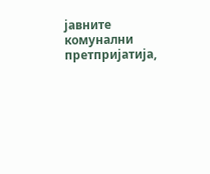јавните комунални претпријатија,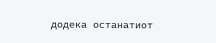додека останатиот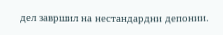дел завршил на нестандардни депонии.